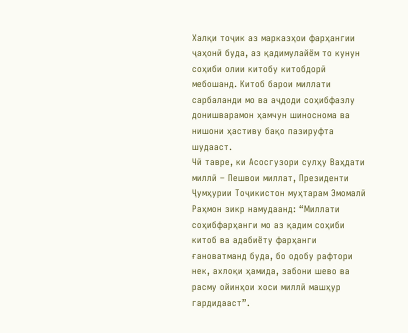Халқи тоҷик аз марказҳои фарҳангии ҷаҳонӣ буда, аз қадимулайём то кунун соҳиби олии китобу китобдорӣ мебошанд. Китоб барои миллати сарбаланди мо ва аҷдоди соҳибфазлу донишварамон ҳамчун шиноснома ва нишони ҳастиву бақо пазируфта шудааст.
Чӣ тавре, ки Асосгузори сулҳу Ваҳдати миллӣ – Пешвои миллат, Президенти Ҷумҳурии Тоҷикистон муҳтарам Эмомалӣ Раҳмон зикр намудаанд: “Миллати соҳибфарҳанги мо аз қадим соҳиби китоб ва адабиёту фарҳанги ғановатманд буда, бо одобу рафтори нек, ахлоқи ҳамида, забони шево ва расму ойинҳои хоси миллӣ машҳур гардидааст”.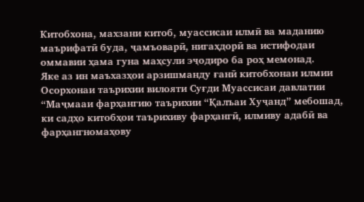Китобхона, махзани китоб, муассисаи илмӣ ва маданию маърифатӣ буда, ҷамъоварӣ, нигаҳдорӣ ва истифодаи оммавии ҳама гуна маҳсули эҷодиро ба роҳ мемонад.
Яке аз ин маъхазҳои арзишманду ғанӣ китобхонаи илмии Осорхонаи таърихии вилояти Суғди Муассисаи давлатии “Маҷмааи фарҳангию таърихии “Қалъаи Хуҷанд” мебошад, ки садҳо китобҳои таърихиву фарҳангӣ, илмиву адабӣ ва фарҳангномаҳову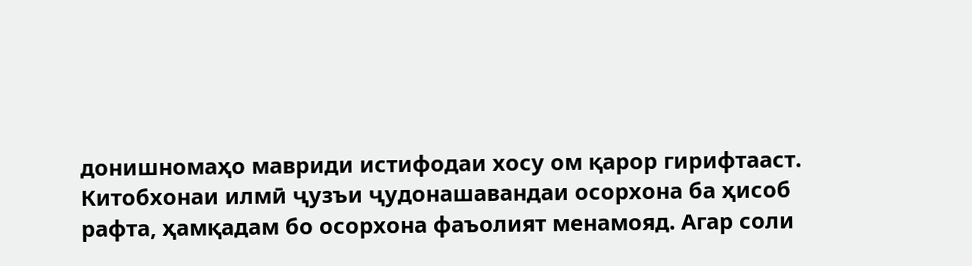донишномаҳо мавриди истифодаи хосу ом қарор гирифтааст. Китобхонаи илмӣ ҷузъи ҷудонашавандаи осорхона ба ҳисоб рафта, ҳамқадам бо осорхона фаъолият менамояд. Агар соли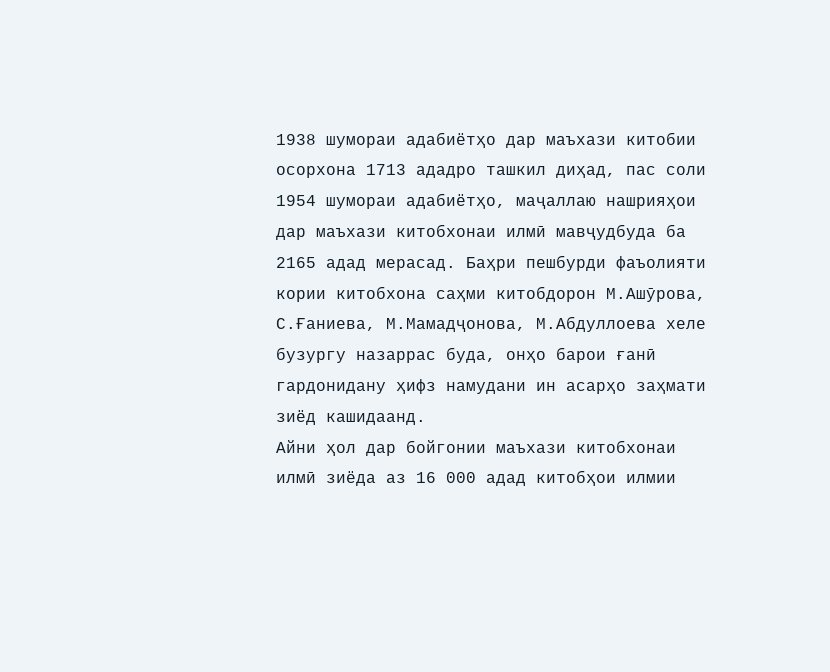1938 шумораи адабиётҳо дар маъхази китобии осорхона 1713 ададро ташкил диҳад, пас соли 1954 шумораи адабиётҳо, маҷаллаю нашрияҳои дар маъхази китобхонаи илмӣ мавҷудбуда ба 2165 адад мерасад. Баҳри пешбурди фаъолияти кории китобхона саҳми китобдорон М.Ашӯрова, С.Ғаниева, М.Мамадҷонова, М.Абдуллоева хеле бузургу назаррас буда, онҳо барои ғанӣ гардонидану ҳифз намудани ин асарҳо заҳмати зиёд кашидаанд.
Айни ҳол дар бойгонии маъхази китобхонаи илмӣ зиёда аз 16 000 адад китобҳои илмии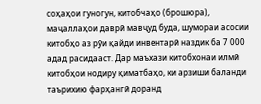соҳаҳои гуногун, китобчаҳо (брошюра), маҷаллаҳои даврӣ мавҷуд буда, шумораи асосии китобҳо аз рӯи қайди инвентарӣ наздик ба 7 000 адад расидааст. Дар маъхази китобхонаи илмӣ китобҳои нодиру қиматбаҳо, ки арзиши баланди таърихию фарҳангӣ доранд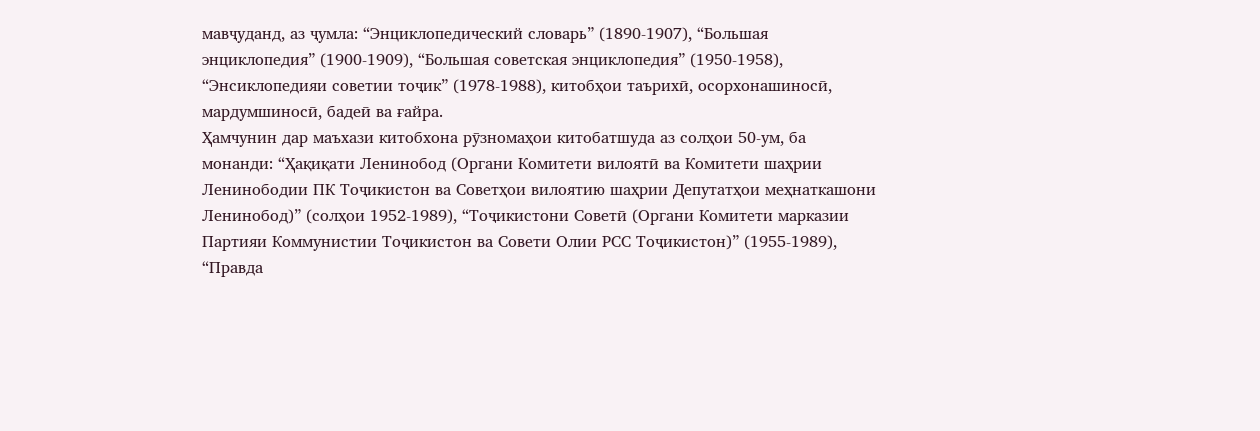мавҷуданд, аз ҷумла: “Энциклопедический словарь” (1890-1907), “Большая энциклопедия” (1900-1909), “Большая советская энциклопедия” (1950-1958), “Энсиклопедияи советии тоҷик” (1978-1988), китобҳои таърихӣ, осорхонашиносӣ, мардумшиносӣ, бадеӣ ва ғайра.
Ҳамчунин дар маъхази китобхона рӯзномаҳои китобатшуда аз солҳои 50-ум, ба монанди: “Ҳақиқати Ленинобод (Органи Комитети вилоятӣ ва Комитети шаҳрии Ленинободии ПК Тоҷикистон ва Советҳои вилоятию шаҳрии Депутатҳои меҳнаткашони Ленинобод)” (солҳои 1952-1989), “Тоҷикистони Советӣ (Органи Комитети марказии Партияи Коммунистии Тоҷикистон ва Совети Олии РСС Тоҷикистон)” (1955-1989), “Правда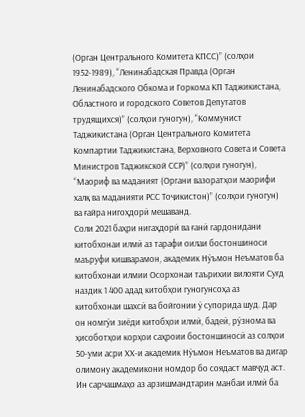(Орган Центрального Комитета КПСС)” (солҳои 1952-1989), “Ленинабадская Правда (Орган Ленинабадского Обкома и Горкома КП Таджикистана, Областного и городского Советов Депутатов трудящихся)” (солҳои гуногун), “Коммунист Таджикистана (Орган Центрального Комитета Компартии Таджикистана, Верховного Совета и Совета Министров Таджикской ССР)” (солҳои гуногун), “Маориф ва маданият (Органи вазоратҳои маорифи халқ ва маданияти РСС Тоҷикистон)” (солҳои гуногун) ва ғайра нигоҳдорӣ мешаванд.
Соли 2021 баҳри нигаҳдорӣ ва ғанӣ гардонидани китобхонаи илмӣ аз тарафи оилаи бостоншиноси маъруфи кишварамон, академик Нӯъмон Неъматов ба китобхонаи илмии Осорхонаи таърихии вилояти Суғд наздик 1 400 адад китобҳои гуногунсоҳа аз китобхонаи шахсӣ ва бойгонии ӯ супорида шуд. Дар он номгӯи зиёди китобҳои илмӣ, бадеӣ, рӯзнома ва ҳисоботҳои корҳои саҳроии бостоншиносӣ аз солҳои 50-уми асри ХХ-и академик Нӯъмон Неъматов ва дигар олимону академикони номдор бо соядаст мавҷуд аст. Ин сарчашмаҳо аз арзишмандтарин манбаи илмӣ ба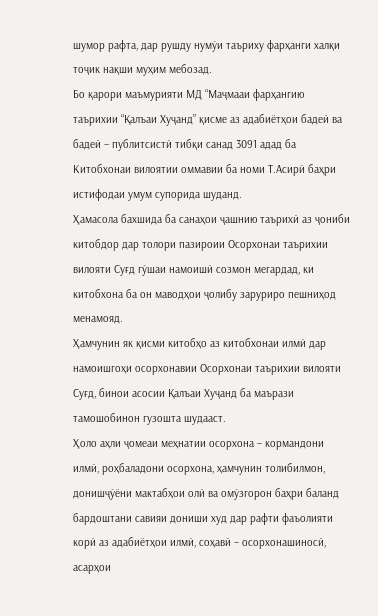шумор рафта, дар рушду нумӯи таъриху фарҳанги халқи тоҷик нақши муҳим мебозад.
Бо қарори маъмурияти МД “Маҷмааи фарҳангию таърихии “Қалъаи Хуҷанд” қисме аз адабиётҳои бадеӣ ва бадеӣ – публитсистӣ тибқи санад 3091 адад ба Китобхонаи вилоятии оммавии ба номи Т.Асирӣ баҳри истифодаи умум супорида шуданд.
Ҳамасола бахшида ба санаҳои ҷашнию таърихӣ аз ҷониби китобдор дар толори пазироии Осорхонаи таърихии вилояти Суғд гӯшаи намоишӣ созмон мегардад, ки китобхона ба он маводҳои ҷолибу заруриро пешниҳод менамояд.
Ҳамчунин як қисми китобҳо аз китобхонаи илмӣ дар намоишгоҳи осорхонавии Осорхонаи таърихии вилояти Суғд, бинои асосии Қалъаи Хуҷанд ба маърази тамошобинон гузошта шудааст.
Ҳоло аҳли ҷомеаи меҳнатии осорхона – кормандони илмӣ, роҳбаладони осорхона, ҳамчунин толибилмон, донишҷӯёни мактабҳои олӣ ва омӯзгорон баҳри баланд бардоштани савияи дониши худ дар рафти фаъолияти корӣ аз адабиётҳои илмӣ, соҳавӣ – осорхонашиносӣ, асарҳои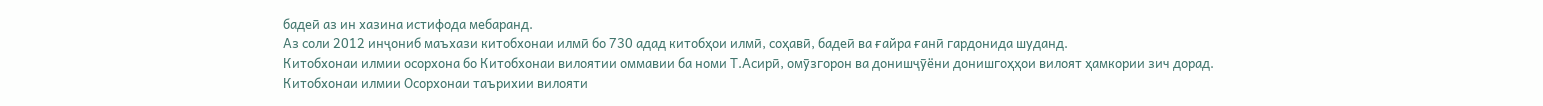бадеӣ аз ин хазина истифода мебаранд.
Аз соли 2012 инҷониб маъхази китобхонаи илмӣ бо 730 адад китобҳои илмӣ, соҳавӣ, бадеӣ ва ғайра ғанӣ гардонида шуданд.
Китобхонаи илмии осорхона бо Китобхонаи вилоятии оммавии ба номи Т.Асирӣ, омӯзгорон ва донишҷӯёни донишгоҳҳои вилоят ҳамкории зич дорад.
Китобхонаи илмии Осорхонаи таърихии вилояти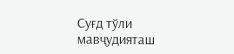Суғд тўли мавҷудияташ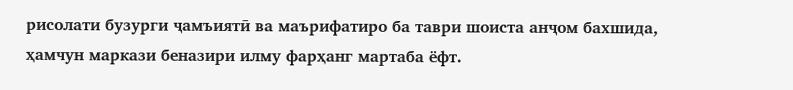рисолати бузурги ҷамъиятӣ ва маърифатиро ба таври шоиста анҷом бахшида, ҳамчун маркази беназири илму фарҳанг мартаба ёфт.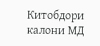Китобдори калони МД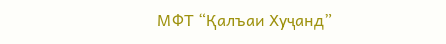МФТ “Қалъаи Хуҷанд”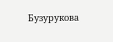Бузурукова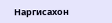Наргисахон